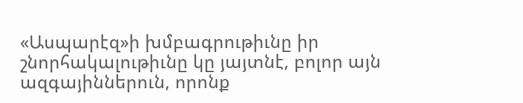«Ասպարէզ»ի խմբագրութիւնը իր շնորհակալութիւնը կը յայտնէ, բոլոր այն ազգայիններուն, որոնք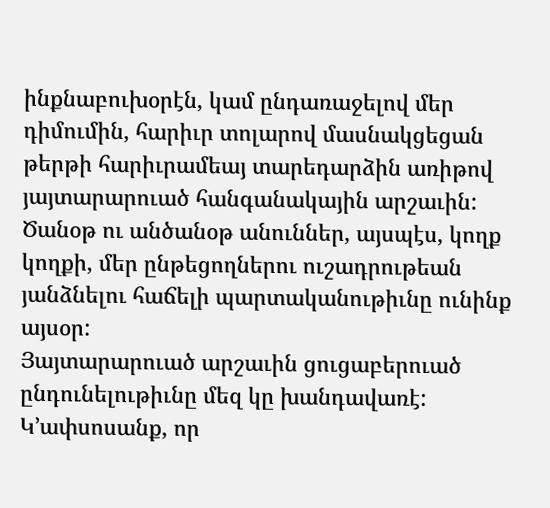ինքնաբուխօրէն, կամ ընդառաջելով մեր դիմումին, հարիւր տոլարով մասնակցեցան թերթի հարիւրամեայ տարեդարձին առիթով յայտարարուած հանգանակային արշաւին:
Ծանօթ ու անծանօթ անուններ, այսպէս, կողք կողքի, մեր ընթեցողներու ուշադրութեան յանձնելու հաճելի պարտականութիւնը ունինք այսօր:
Յայտարարուած արշաւին ցուցաբերուած ընդունելութիւնը մեզ կը խանդավառէ: Կ’ափսոսանք, որ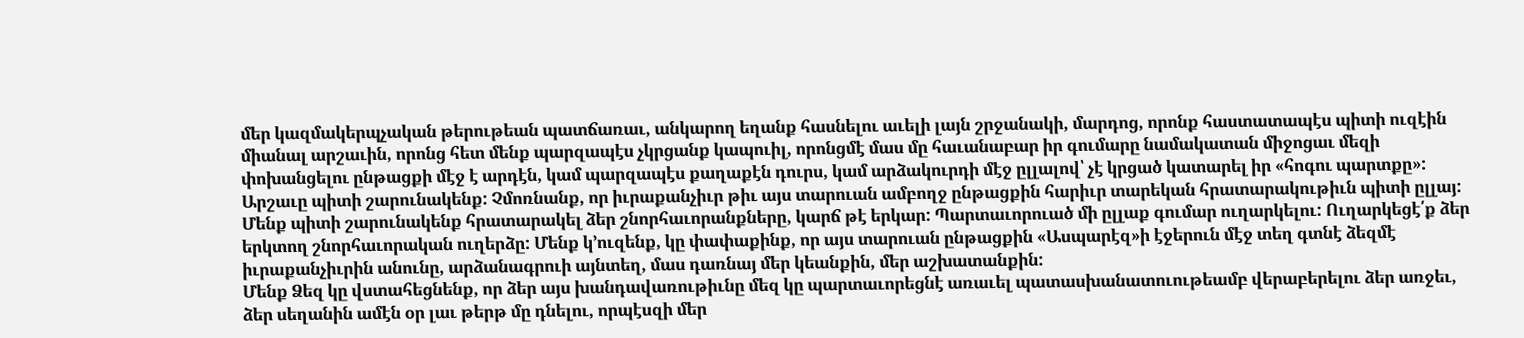մեր կազմակերպչական թերութեան պատճառաւ, անկարող եղանք հասնելու աւելի լայն շրջանակի, մարդոց, որոնք հաստատապէս պիտի ուզէին միանալ արշաւին, որոնց հետ մենք պարզապէս չկրցանք կապուիլ, որոնցմէ մաս մը հաւանաբար իր գումարը նամակատան միջոցաւ մեզի փոխանցելու ընթացքի մէջ է արդէն, կամ պարզապէս քաղաքէն դուրս, կամ արձակուրդի մէջ ըլլալով՝ չէ կրցած կատարել իր «հոգու պարտքը»:
Արշաւը պիտի շարունակենք: Չմոռնանք, որ իւրաքանչիւր թիւ այս տարուան ամբողջ ընթացքին հարիւր տարեկան հրատարակութիւն պիտի ըլլայ: Մենք պիտի շարունակենք հրատարակել ձեր շնորհաւորանքները, կարճ թէ երկար: Պարտաւորուած մի ըլլաք գումար ուղարկելու: Ուղարկեցէ՛ք ձեր երկտող շնորհաւորական ուղերձը: Մենք կ’ուզենք, կը փափաքինք, որ այս տարուան ընթացքին «Ասպարէզ»ի էջերուն մէջ տեղ գտնէ ձեզմէ իւրաքանչիւրին անունը, արձանագրուի այնտեղ, մաս դառնայ մեր կեանքին, մեր աշխատանքին:
Մենք Ձեզ կը վստահեցնենք, որ ձեր այս խանդավառութիւնը մեզ կը պարտաւորեցնէ առաւել պատասխանատուութեամբ վերաբերելու ձեր առջեւ, ձեր սեղանին ամէն օր լաւ թերթ մը դնելու, որպէսզի մեր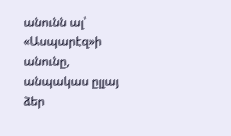անունն ալ՝ «Ասպարէզ»ի անունը, անպակաս ըլլայ ձեր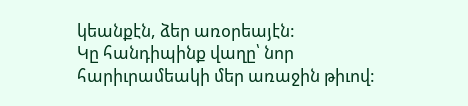կեանքէն, ձեր առօրեայէն:
Կը հանդիպինք վաղը՝ նոր հարիւրամեակի մեր առաջին թիւով: